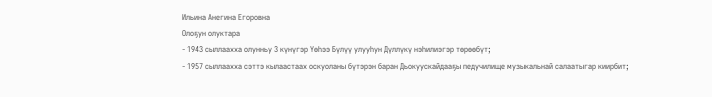Ильина Анегина Егоровна
Олоҕун олуктара
- 1943 сыллаахха олунньу 3 күнүгэр Үөһээ Бүлүү улууһун Дүллүкү нэһилиэгэр төрөөбүт;
- 1957 сыллаахха сэттэ кылаастаах оскуоланы бүтэрэн баран Дьокуускайдааҕы педучилище музыкальнай салаатыгар киирбит;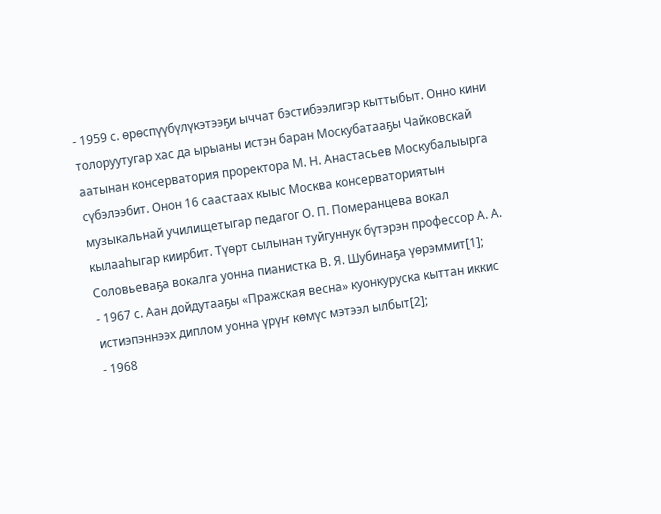- 1959 с. өрөспүүбүлүкэтээҕи ыччат бэстибээлигэр кыттыбыт. Онно кини толоруутугар хас да ырыаны истэн баран Москубатааҕы Чайковскай аатынан консерватория проректора М. Н. Анастасьев Москубалыырга сүбэлээбит. Онон 16 саастаах кыыс Москва консерваториятын музыкальнай училищетыгар педагог О. П. Померанцева вокал кылааһыгар киирбит. Түөрт сылынан туйгуннук бүтэрэн профессор А. А. Соловьеваҕа вокалга уонна пианистка В. Я. Шубинаҕа үөрэммит[1];
- 1967 с. Аан дойдутааҕы «Пражская весна» куонкуруска кыттан иккис истиэпэннээх диплом уонна үрүҥ көмүс мэтээл ылбыт[2];
- 1968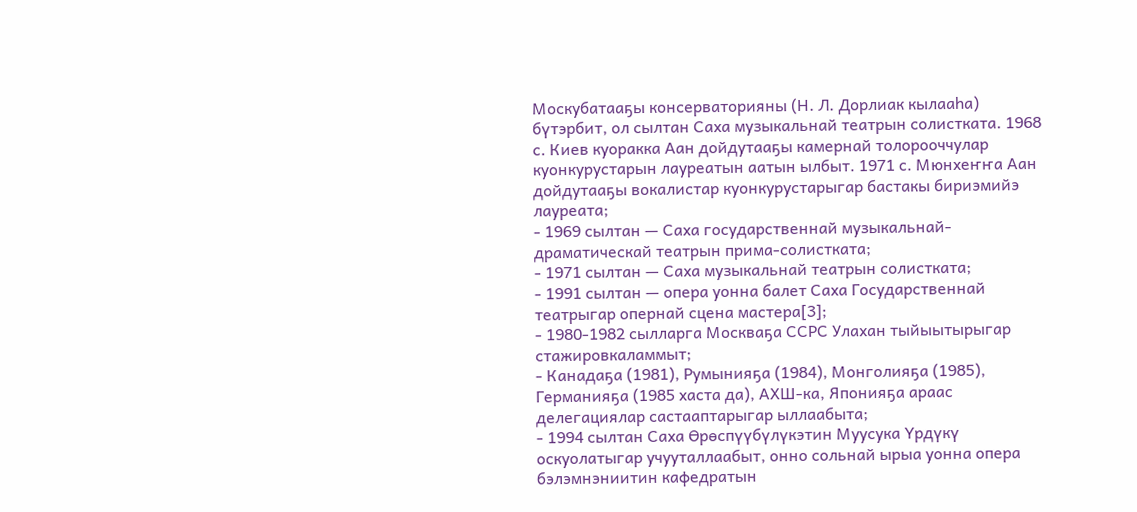Москубатааҕы консерваторияны (Н. Л. Дорлиак кылааһа) бүтэрбит, ол сылтан Саха музыкальнай театрын солистката. 1968 с. Киев куоракка Аан дойдутааҕы камернай толорооччулар куонкурустарын лауреатын аатын ылбыт. 1971 с. Мюнхеҥҥа Аан дойдутааҕы вокалистар куонкурустарыгар бастакы бириэмийэ лауреата;
- 1969 сылтан — Саха государственнай музыкальнай-драматическай театрын прима-солистката;
- 1971 сылтан — Саха музыкальнай театрын солистката;
- 1991 сылтан — опера уонна балет Саха Государственнай театрыгар опернай сцена мастера[3];
- 1980-1982 сылларга Москваҕа ССРС Улахан тыйыытырыгар стажировкаламмыт;
- Канадаҕа (1981), Румынияҕа (1984), Монголияҕа (1985), Германияҕа (1985 хаста да), АХШ-ка, Японияҕа араас делегациялар састааптарыгар ыллаабыта;
- 1994 сылтан Саха Өрөспүүбүлүкэтин Муусука Үрдүкү оскуолатыгар учууталлаабыт, онно сольнай ырыа уонна опера бэлэмнэниитин кафедратын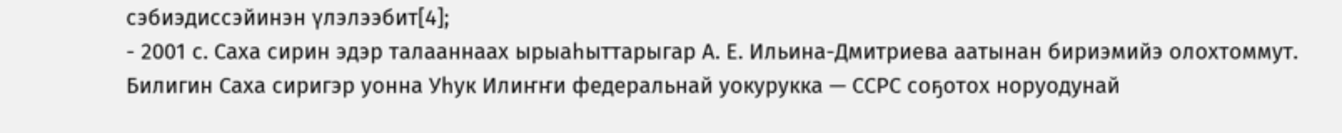сэбиэдиссэйинэн үлэлээбит[4];
- 2001 с. Саха сирин эдэр талааннаах ырыаһыттарыгар А. Е. Ильина-Дмитриева аатынан бириэмийэ олохтоммут.
Билигин Саха сиригэр уонна Уһук Илиҥҥи федеральнай уокурукка — ССРС соҕотох норуодунай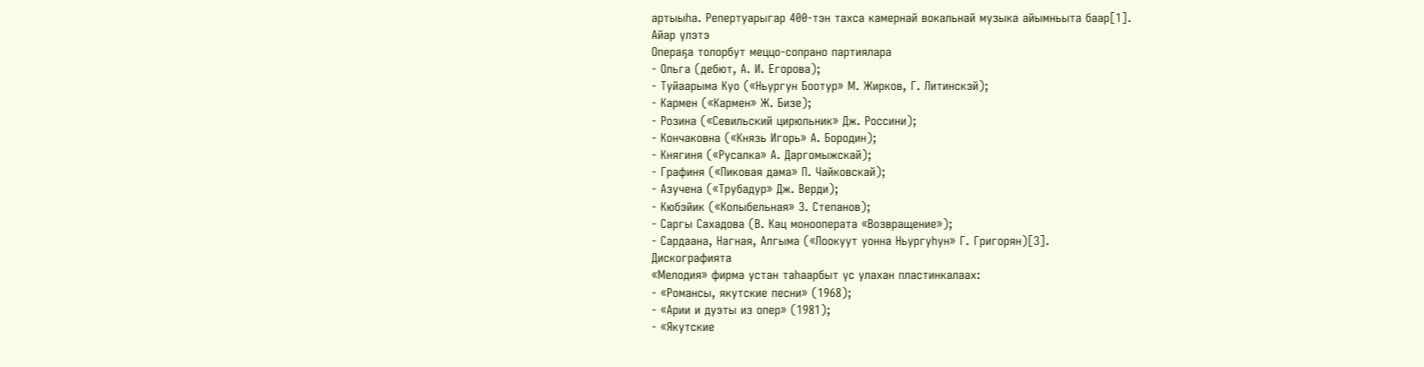артыыһа. Репертуарыгар 400-тэн тахса камернай вокальнай музыка айымньыта баар[1].
Айар үлэтэ
Операҕа толорбут меццо-сопрано партиялара
- Ольга (дебют, А. И. Егорова);
- Туйаарыма Куо («Ньургун Боотур» М. Жирков, Г. Литинскэй);
- Кармен («Кармен» Ж. Бизе);
- Розина («Севильский цирюльник» Дж. Россини);
- Кончаковна («Князь Игорь» А. Бородин);
- Княгиня («Русалка» А. Даргомыжскай);
- Графиня («Пиковая дама» П. Чайковскай);
- Азучена («Трубадур» Дж. Верди);
- Кюбэйик («Колыбельная» З. Степанов);
- Саргы Сахадова (В. Кац монооперата «Возвращение»);
- Сардаана, Нагная, Алгыма («Лоокуут уонна Ньургуһун» Г. Григорян)[3].
Дискографията
«Мелодия» фирма устан таһаарбыт үс улахан пластинкалаах:
- «Романсы, якутские песни» (1968);
- «Арии и дуэты из опер» (1981);
- «Якутские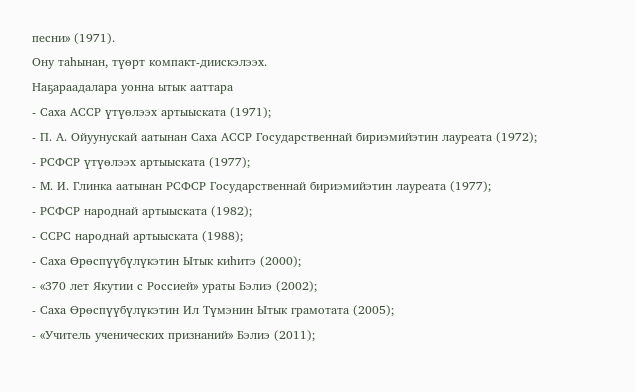песни» (1971).
Ону таһынан, түөрт компакт-диискэлээх.
Наҕараадалара уонна ытык ааттара
- Саха АССР үтүөлээх артыыската (1971);
- П. А. Ойуунускай аатынан Саха АССР Государственнай бириэмийэтин лауреата (1972);
- РСФСР үтүөлээх артыыската (1977);
- М. И. Глинка аатынан РСФСР Государственнай бириэмийэтин лауреата (1977);
- РСФСР народнай артыыската (1982);
- ССРС народнай артыыската (1988);
- Саха Өрөспүүбүлүкэтин Ытык киһитэ (2000);
- «370 лет Якутии с Россией» ураты Бэлиэ (2002);
- Саха Өрөспүүбүлүкэтин Ил Түмэнин Ытык грамотата (2005);
- «Учитель ученических признаний» Бэлиэ (2011);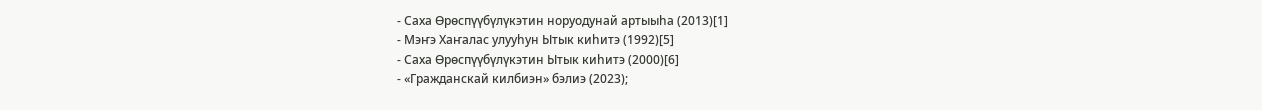- Саха Өрөспүүбүлүкэтин норуодунай артыыһа (2013)[1]
- Мэҥэ Хаҥалас улууһун Ытык киһитэ (1992)[5]
- Саха Өрөспүүбүлүкэтин Ытык киһитэ (2000)[6]
- «Гражданскай килбиэн» бэлиэ (2023);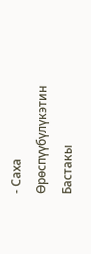- Саха Өрөспүүбүлүкэтин Бастакы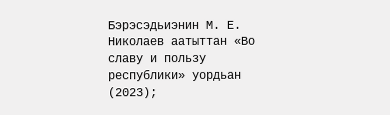Бэрэсэдьиэнин М. Е. Николаев аатыттан «Во славу и пользу республики» уордьан (2023);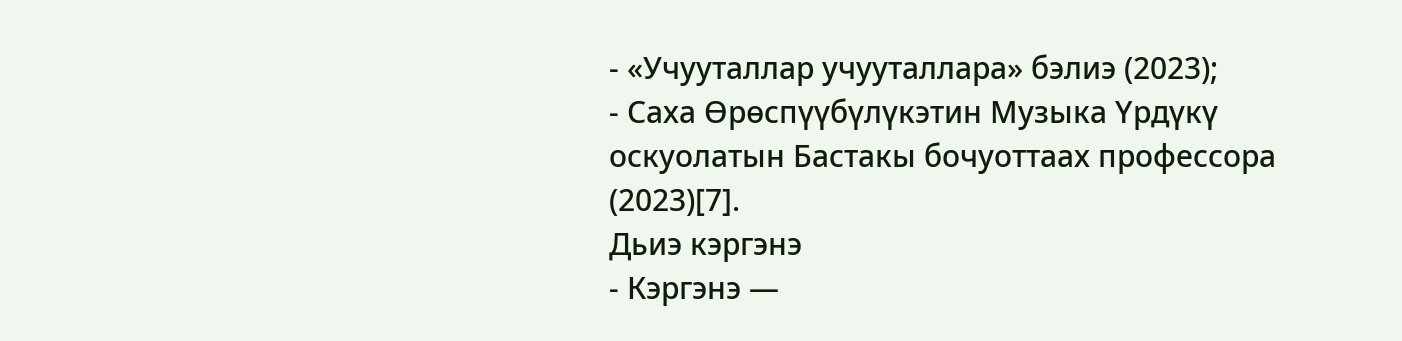- «Учууталлар учууталлара» бэлиэ (2023);
- Саха Өрөспүүбүлүкэтин Музыка Үрдүкү оскуолатын Бастакы бочуоттаах профессора (2023)[7].
Дьиэ кэргэнэ
- Кэргэнэ —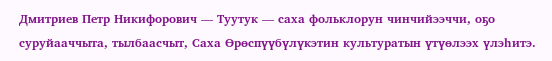Дмитриев Петр Никифорович — Туутук — саха фольклорун чинчийээччи, оҕо суруйааччыта, тылбаасчыт, Саха Өрөспүүбүлүкэтин культуратын үтүөлээх үлэһитэ.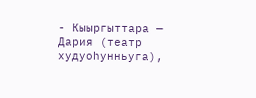- Кыыргыттара — Дария (театр худуоһунньуга),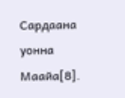Сардаана уонна Маайа[8].